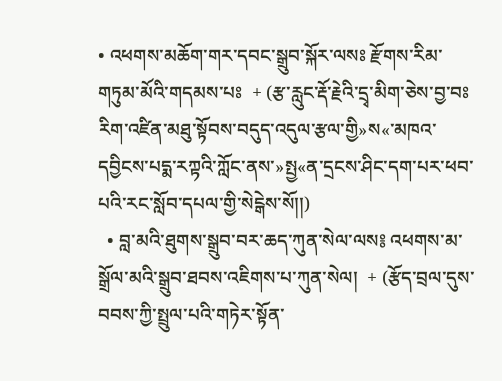• འཕགས་མཆོག་གར་དབང་སྒྲུབ་སྐོར་ལསཿ རྫོགས་རིམ་གཏུམ་མོའི་གདམས་པཿ  + (རྩ་རླུང་རྡོ་རྗེའི་དྲྭ་མིག་ཅེས་བྱ་བཿ རིག་འཛིན་མཐུ་སྟོབས་བདུད་འདུལ་རྩལ་གྱི»ས«་མཁའ་དབྱིངས་པདྨ་རཀྟའི་ཀློང་ནས་»སྤྱ«ན་དྲངས་ཤིང་དག་པར་ཕབ་པའི་རང་སློབ་དཔལ་གྱི་སེངྒེས་སོ།།)
  • བླ་མའི་ཐུགས་སྒྲུབ་བར་ཆད་ཀུན་སེལ་ལས༔ འཕགས་མ་སྒྲོལ་མའི་སྒྲུབ་ཐབས་འཇིགས་པ་ཀུན་སེལ།  + (རྩོད་བྲལ་དུས་བབས་ཀྱི་སྤྲུལ་པའི་གཏེར་སྟོན་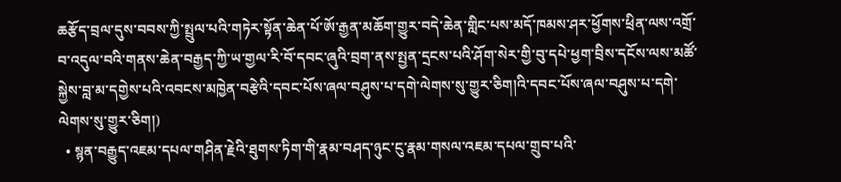ཆརྩོད་བྲལ་དུས་བབས་ཀྱི་སྤྲུལ་པའི་གཏེར་སྟོན་ཆེན་པོ་ཨོ་རྒྱན་མཆོག་གྱུར་བདེ་ཆེན་གླིང་པས་མདོ་ཁམས་ཤར་ཕྱོགས་ཕྲིན་ལས་འགྲོ་བ་འདུལ་བའི་གནས་ཆེན་བརྒྱད་ཀྱི་ཡ་གྱལ་རི་བོ་དབང་ཞུའི་བྲག་ནས་སྤྱན་དྲངས་པའི་ཤོག་སེར་གྱི་བུ་དཔེ་ཕྱག་བྲིས་དངོས་ལས་མཚོ་སྐྱེས་བླ་མ་དགྱེས་པའི་འབངས་མཁྱེན་བརྩེའི་དབང་པོས་ཞལ་བཤུས་པ་དགེ་ལེགས་སུ་གྱུར་ཅིག།འི་དབང་པོས་ཞལ་བཤུས་པ་དགེ་ལེགས་སུ་གྱུར་ཅིག།)
  • སྙན་བརྒྱུད་འཇམ་དཔལ་གཤིན་རྗེའི་ཐུགས་ཏིག་གི་རྣམ་བཤད་ཉུང་ངུ་རྣམ་གསལ་འཇམ་དཔལ་གྲུབ་པའི་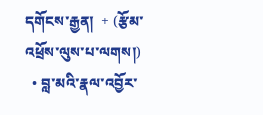དགོངས་རྒྱན།  + (རྩོམ་འཕྲོས་ལུས་པ་ལགས།)
  • བླ་མའི་རྣལ་འབྱོར་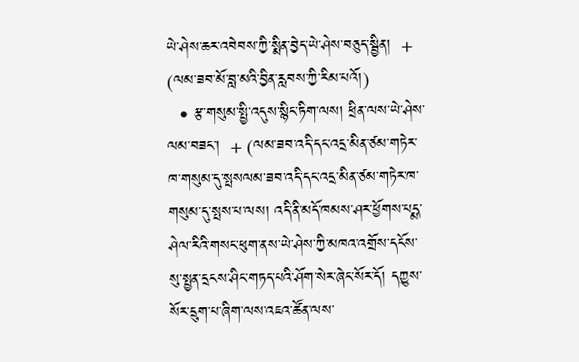ཡེ་ཤེས་ཆར་འབེབས་ཀྱི་སྨིན་བྱེད་ཡེ་ཤེས་བཅུད་སྦྱིན།  + (ལམ་ཟབ་མོ་བླ་མའི་བྱིན་རླབས་ཀྱི་རིམ་པའོ།)
  • རྩ་གསུམ་སྤྱི་འདུས་སྙིང་ཏིག་ལས། ཕྲིན་ལས་ཡེ་ཤེས་ལམ་བཟང་།  + (ལམ་ཟབ་འདི་དང་འདྲ་མིན་ཙམ་གཏེར་ཁ་གསུམ་དུ་སྤསལམ་ཟབ་འདི་དང་འདྲ་མིན་ཙམ་གཏེར་ཁ་གསུམ་དུ་སྤས་པ་ལས། འདི་ནི་མདོ་ཁམས་ཤར་ཕྱོགས་པདྨ་ཤེལ་རིའི་གསང་ཕུག་ནས་ཡེ་ཤེས་ཀྱི་མཁའ་འགྲོས་དངོས་སུ་སྤྱན་དྲངས་ཤིང་གཏད་པའི་ཤོག་སེར་ཞེང་སོར་དོ། དཀྱུས་སོར་དྲུག་པ་ཞིག་ལས་འཇའ་ཚོན་ལས་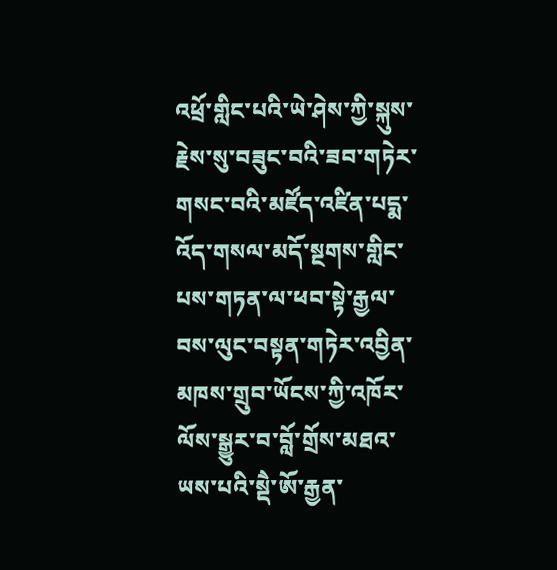འཕྲོ་གླིང་པའི་ཡེ་ཤེས་ཀྱི་སྐུས་རྗེས་སུ་བཟུང་བའི་ཟབ་གཏེར་གསང་བའི་མཛོད་འཛིན་པདྨ་འོད་གསལ་མདོ་སྔགས་གླིང་པས་གཏན་ལ་ཕབ་སྟེ་རྒྱལ་བས་ལུང་བསྟན་གཏེར་འབྱིན་མཁས་གྲུབ་ཡོངས་ཀྱི་འཁོར་ལོས་སྒྱུར་བ་བློ་གྲོས་མཐའ་ཡས་པའི་སྡཻ་ཨོ་རྒྱན་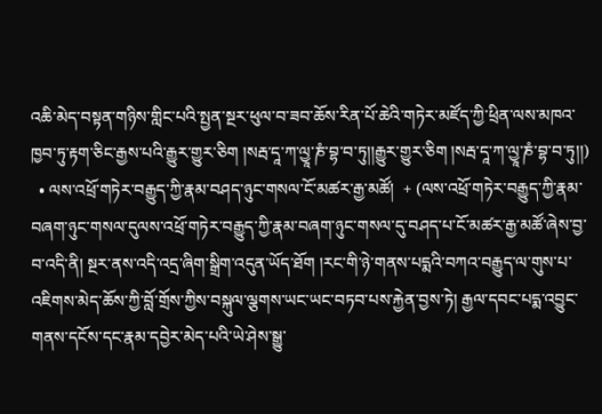འཆི་མེད་བསྟན་གཉིས་གླིང་པའི་སྤྱན་སྔར་ཕུལ་བ་ཟབ་ཆོས་རིན་པོ་ཆེའི་གཏེར་མཛོད་ཀྱི་ཕྲིན་ལས་མཁའ་ཁྱབ་ཏུ་རྟག་ཅིང་རྒྱས་པའི་རྒྱུར་གྱུར་ཅིག །སརྦ་དཱ་ཀ་ལྱཱ་ཎཾ་བྷ་བ་ཏུ།།རྒྱུར་གྱུར་ཅིག །སརྦ་དཱ་ཀ་ལྱཱ་ཎཾ་བྷ་བ་ཏུ།།)
  • ལས་འཕྲོ་གཏེར་བརྒྱུད་ཀྱི་རྣམ་བཤད་ཉུང་གསལ་ངོ་མཚར་རྒྱ་མཚོ།  + (ལས་འཕྲོ་གཏེར་བརྒྱུད་ཀྱི་རྣམ་བཞག་ཉུང་གསལ་དུལས་འཕྲོ་གཏེར་བརྒྱུད་ཀྱི་རྣམ་བཞག་ཉུང་གསལ་དུ་བཤད་པ་ངོ་མཚར་རྒྱ་མཚོ་ཞེས་བྱ་བ་འདི་ནི། སྔར་ནས་འདི་འདྲ་ཞིག་སྒྲིག་འདུན་ཡོད་ཐོག །རང་གི་ཉེ་གནས་པདྨའི་བཀའ་བརྒྱུད་ལ་གུས་པ་འཇིགས་མེད་ཆོས་ཀྱི་བློ་གྲོས་ཀྱིས་བསྐུལ་ལྕགས་ཡང་ཡང་བཏབ་པས་རྐྱེན་བྱས་ཏེ། རྒྱལ་དབང་པདྨ་འབྱུང་གནས་དངོས་དང་རྣམ་དབྱེར་མེད་པའི་ཡེ་ཤེས་སྒྱུ་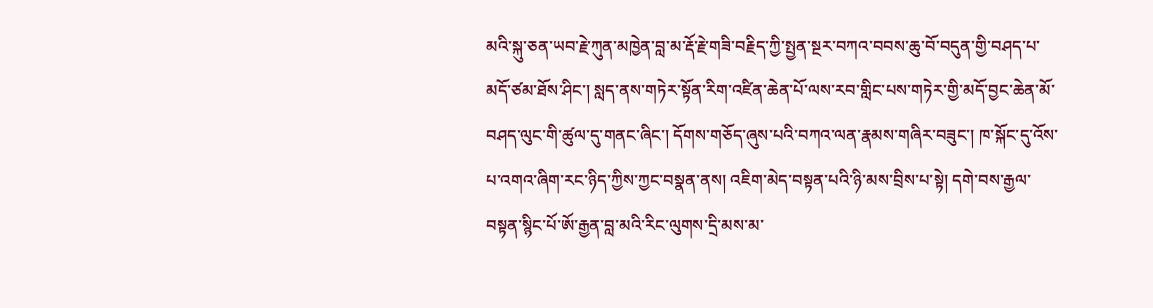མའི་སྐུ་ཅན་ཡབ་རྗེ་ཀུན་མཁྱེན་བླ་མ་རྡོ་རྗེ་གཟི་བརྗིད་ཀྱི་སྤྱན་སྔར་བཀའ་བབས་ཆུ་བོ་བདུན་གྱི་བཤད་པ་མདོ་ཙམ་ཐོས་ཤིང་། སླད་ནས་གཏེར་སྟོན་རིག་འཛིན་ཆེན་པོ་ལས་རབ་གླིང་པས་གཏེར་གྱི་མདོ་བྱང་ཆེན་མོ་བཤད་ལུང་གི་ཚུལ་དུ་གནང་ཞིང་། དོགས་གཅོད་ཞུས་པའི་བཀའ་ལན་རྣམས་གཞིར་བཟུང་། ཁ་སྐོང་དུ་འོས་པ་འགའ་ཞིག་རང་ཉིད་ཀྱིས་ཀྱང་བསྣན་ནས། འཇིག་མེད་བསྟན་པའི་ཉི་མས་བྲིས་པ་སྟེ། དགེ་བས་རྒྱལ་བསྟན་སྙིང་པོ་ཨོ་རྒྱན་བླ་མའི་རིང་ལུགས་དྲི་མས་མ་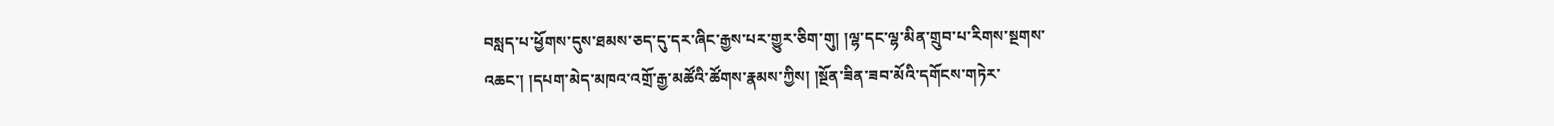བསླད་པ་ཕྱོགས་དུས་ཐམས་ཅད་དུ་དར་ཞིང་རྒྱས་པར་གྱུར་ཅིག་གུ། །ལྷ་དང་ལྷ་མིན་གྲུབ་པ་རིགས་སྔགས་འཆང་། །དཔག་མེད་མཁའ་འགྲོ་རྒྱ་མཚོའི་ཚོགས་རྣམས་ཀྱིས། །སྔོན་ཟིན་ཟབ་མོའི་དགོངས་གཏེར་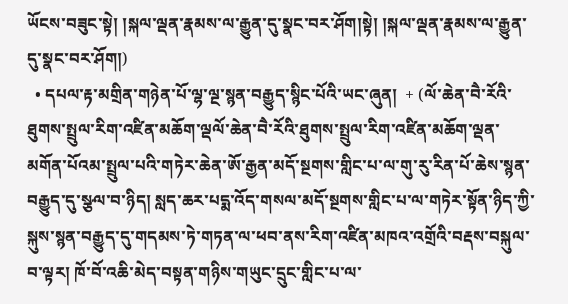ཡོངས་བཟུང་སྟེ། །སྐལ་ལྡན་རྣམས་ལ་རྒྱུན་དུ་སྣང་བར་ཤོག།སྟེ། །སྐལ་ལྡན་རྣམས་ལ་རྒྱུན་དུ་སྣང་བར་ཤོག།)
  • དཔལ་རྟ་མགྲིན་གཉེན་པོ་ལྷ་ལྔ་སྙན་བརྒྱུད་སྙིང་པོའི་ཡང་ཞུན།  + (ལོ་ཆེན་བཻ་རོའི་ཐུགས་སྤྲུལ་རིག་འཛིན་མཆོག་ལྡལོ་ཆེན་བཻ་རོའི་ཐུགས་སྤྲུལ་རིག་འཛིན་མཆོག་ལྡན་མགོན་པོའམ་སྤྲུལ་པའི་གཏེར་ཆེན་ཨོ་རྒྱན་མདོ་སྔགས་གླིང་པ་ལ་གུ་རུ་རིན་པོ་ཆེས་སྙན་བརྒྱུད་དུ་སྩལ་བ་ཉིད། སླད་ཆར་པདྨ་འོད་གསལ་མདོ་སྔགས་གླིང་པ་ལ་གཏེར་སྟོན་ཉིད་ཀྱི་སྐུས་སྙན་བརྒྱུད་དུ་གདམས་ཏེ་གཏན་ལ་ཕབ་ནས་རིག་འཛིན་མཁའ་འགྲོའི་བརྡས་བསྐུལ་བ་ལྟར། ཁོ་བོ་འཆི་མེད་བསྟན་གཉིས་གཡུང་དྲུང་གླིང་པ་ལ་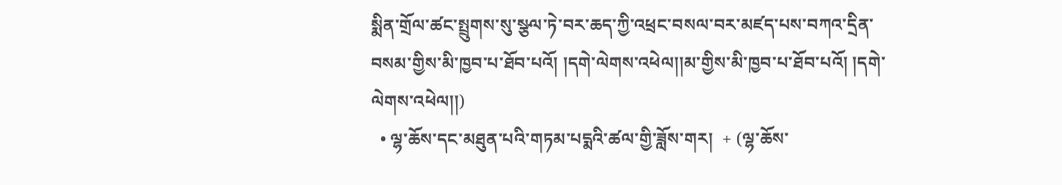སྨིན་གྲོལ་ཚང་སྤྲུགས་སུ་སྩལ་ཏེ་བར་ཆད་ཀྱི་འཕྲང་བསལ་བར་མཛད་པས་བཀའ་དྲིན་བསམ་གྱིས་མི་ཁྱབ་པ་ཐོབ་པའོ། །དགེ་ལེགས་འཕེལ།།མ་གྱིས་མི་ཁྱབ་པ་ཐོབ་པའོ། །དགེ་ལེགས་འཕེལ།།)
  • ལྷ་ཆོས་དང་མཐུན་པའི་གཏམ་པདྨའི་ཚལ་གྱི་ཟློས་གར།  + (ལྷ་ཆོས་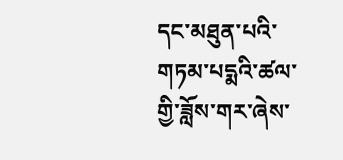དང་མཐུན་པའི་གཏམ་པདྨའི་ཚལ་གྱི་ཟློས་གར་ཞེས་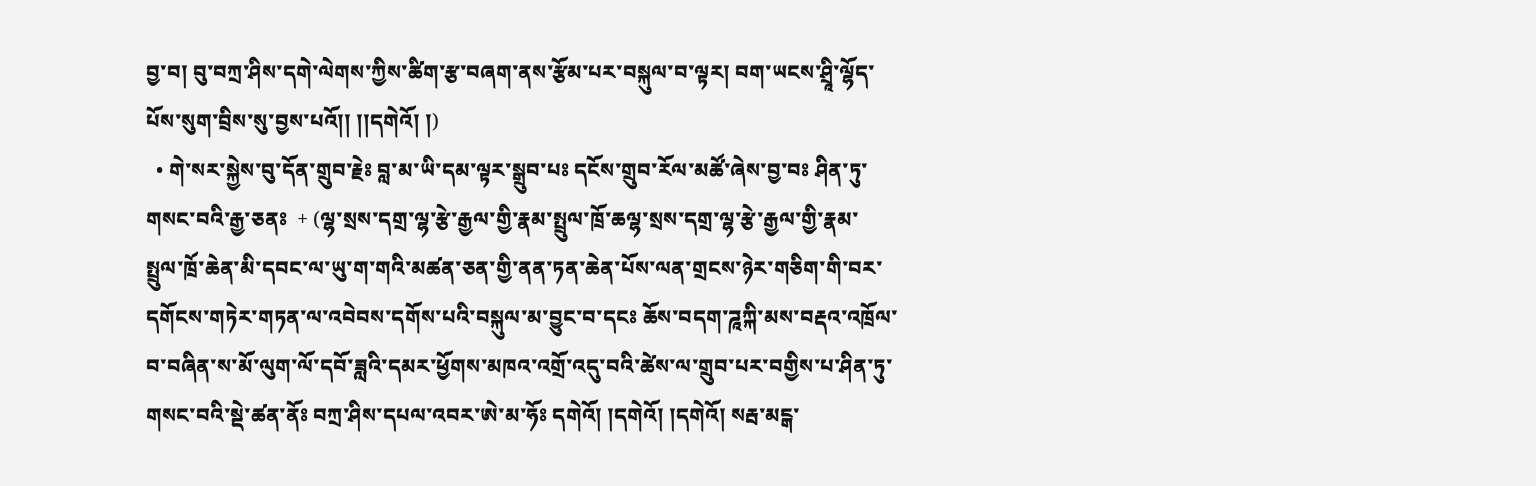བྱ་བ། བུ་བཀྲ་ཤིས་དགེ་ལེགས་ཀྱིས་ཚིག་རྩ་བཞག་ནས་རྩོམ་པར་བསྐུལ་བ་ལྟར། བག་ཡངས་ཤྲཱི་ལྷོད་པོས་སུག་བྲིས་སུ་བྱས་པའོ།། །།དགེའོ། །)
  • གེ་སར་སྐྱེས་བུ་དོན་གྲུབ་རྗེཿ བླ་མ་ཡི་དམ་ལྟར་སྒྲུབ་པཿ དངོས་གྲུབ་རོལ་མཚོ་ཞེས་བྱ་བཿ ཤིན་ཏུ་གསང་བའི་རྒྱ་ཅནཿ  + (ལྷ་སྲས་དགྲ་ལྷ་རྩེ་རྒྱལ་གྱི་རྣམ་སྤྲུལ་ཁྲོ་ཆལྷ་སྲས་དགྲ་ལྷ་རྩེ་རྒྱལ་གྱི་རྣམ་སྤྲུལ་ཁྲོ་ཆེན་མི་དབང་ལ་ཡུ་ག་གའི་མཚན་ཅན་གྱི་ནན་ཏན་ཆེན་པོས་ལན་གྲངས་ཉེར་གཅིག་གི་བར་དགོངས་གཏེར་གཏན་ལ་འབེབས་དགོས་པའི་བསྐུལ་མ་བྱུང་བ་དངཿ ཆོས་བདག་ཌཱཀྐི་མས་བརྡའ་འཁྲོལ་བ་བཞིན་ས་མོ་ལུག་ལོ་དབོ་ཟླའི་དམར་ཕྱོགས་མཁའ་འགྲོ་འདུ་བའི་ཚེས་ལ་གྲུབ་པར་བགྱིས་པ་ཤིན་ཏུ་གསང་བའི་སྡེ་ཚན་ནོཿ བཀྲ་ཤིས་དཔལ་འབར་ཨེ་མ་ཧོཿ དགེའོ། །དགེའོ། །དགེའོ། སརྦ་མངྒ་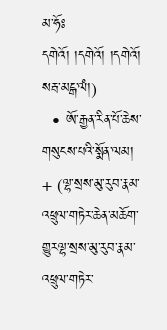མ་ཧོཿ དགེའོ། །དགེའོ། །དགེའོ། སརྦ་མངྒ་ལཾ།)
  • ཨོ་རྒྱན་རིན་པོ་ཆེས་གསུངས་པའི་སྨོན་ལམ།  + (ལྷ་སྲས་མུ་རུབ་རྣམ་འཕྲུལ་གཏེར་ཆེན་མཆོག་གྱུརལྷ་སྲས་མུ་རུབ་རྣམ་འཕྲུལ་གཏེར་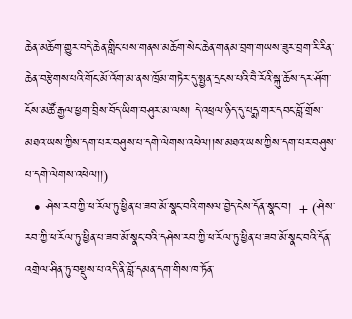ཆེན་མཆོག་གྱུར་བདེ་ཆེན་གླིང་པས་གནས་མཆོག་སེང་ཆེན་གནམ་བྲག་གཡས་ཟུར་བྲག་རི་རིན་ཆེན་བརྩེགས་པའི་གོང་མོ་འོག་མ་ནས་ཁྲོམ་གཏེར་དུ་སྤྱན་དྲངས་པའི་བཻ་རོའི་སྐུ་ཆོས་དར་ཤོག་ངོས་མཚོ་རྒྱལ་ཕྱག་བྲིས་བོད་ཡིག་བཤུར་མ་ལས། དེ་འཕྲལ་ཉིད་དུ་པདྨ་གར་དབང་བློ་གྲོས་མཐའ་ཡས་ཀྱིས་དག་པར་བཤུས་པ་དགེ་ལེགས་འཕེལ།།ས་མཐའ་ཡས་ཀྱིས་དག་པར་བཤུས་པ་དགེ་ལེགས་འཕེལ།།)
  • ཤེས་རབ་ཀྱི་ཕ་རོལ་ཏུ་ཕྱིན་པ་ཟབ་མོ་སྣང་བའི་གསལ་བྱེད་ངེས་དོན་སྣང་བ།  + (ཤེས་རབ་ཀྱི་ཕ་རོལ་ཏུ་ཕྱིན་པ་ཟབ་མོ་སྣང་བའི་དཤེས་རབ་ཀྱི་ཕ་རོལ་ཏུ་ཕྱིན་པ་ཟབ་མོ་སྣང་བའི་དོན་འགྲེལ་ཤིན་ཏུ་བསྡུས་པ་འདི་ནི་བློ་དམན་དག་གིས་ཁ་ཏོན་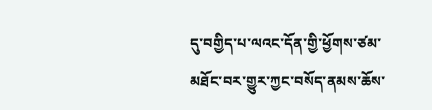དུ་བགྱིད་པ་ལའང་དོན་གྱི་ཕྱོགས་ཙམ་མཐོང་བར་གྱུར་ཀྱང་བསོད་ནམས་ཆོས་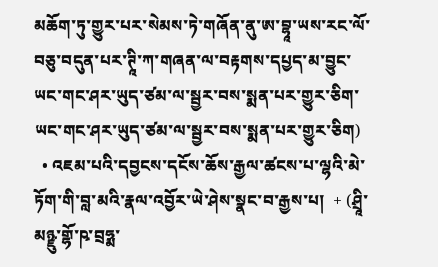མཆོག་ཏུ་གྱུར་པར་སེམས་ཏེ་གཞོན་ནུ་ཨ་བྷཱ་ཡས་རང་ལོ་བཅུ་བདུན་པར་ཊཱི་ཀ་གཞན་ལ་བརྟགས་དཔྱད་མ་བྱུང་ཡང་གང་ཤར་ཡུད་ཙམ་ལ་སྦྱར་བས་སྨན་པར་གྱུར་ཅིག་ཡང་གང་ཤར་ཡུད་ཙམ་ལ་སྦྱར་བས་སྨན་པར་གྱུར་ཅིག)
  • འཇམ་པའི་དབྱངས་དངོས་ཆོས་རྒྱལ་ཚངས་པ་ལྷའི་མེ་ཏོག་གི་བླ་མའི་རྣལ་འབྱོར་ཡེ་ཤེས་སྣང་བ་རྒྱས་པ།  + (ཤྲཱི་མཉྫུ་གྷོ་ཥ་བྲཧྨ་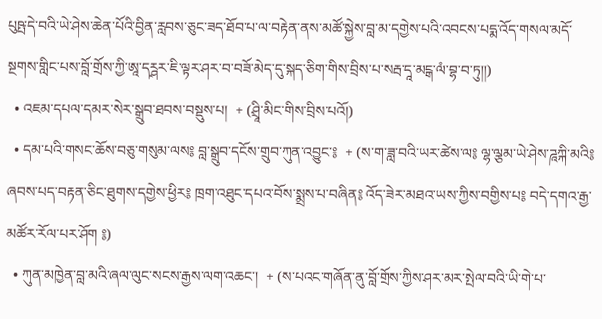པུཥྤ་དེ་བའི་ཡེ་ཤེས་ཆེན་པོའི་བྱིན་རླབས་ཅུང་ཟད་ཐོབ་པ་ལ་བརྟེན་ནས་མཚོ་སྐྱེས་བླ་མ་དགྱེས་པའི་འབངས་པདྨ་འོད་གསལ་མདོ་སྔགས་གླིང་པས་བློ་གྲོས་ཀྱི་ཨཱ་དཪྴར་ཇི་ལྟར་ཤར་བ་བཟོ་མེད་དུ་སྐད་ཅིག་གིས་བྲིས་པ་སརྦ་དཱ་མངྒ་ལཾ་བྷ་བ་ཏུ།།)
  • འཇམ་དཔལ་དམར་སེར་སྒྲུབ་ཐབས་བསྡུས་པ།  + (ཤྲཱི་མིང་གིས་བྲིས་པའོ།)
  • དམ་པའི་གསང་ཆོས་བཅུ་གསུམ་ལས༔ བླ་སྒྲུབ་དངོས་གྲུབ་ཀུན་འབྱུང་༔  + (ས་ག་ཟླ་བའི་ཡར་ཚེས་ལ༔ ལྷ་ལྕམ་ཡེ་ཤེས་ཌཱཀྐི་མའི༔ ཞབས་པད་བརྟན་ཅིང་ཐུགས་དགྱེས་ཕྱིར༔ ཁྲག་འཐུང་དཔའ་བོས་སྨྲས་པ་བཞིན༔ འོད་ཟེར་མཐའ་ཡས་ཀྱིས་བགྱིས་པ༔ བདེ་དགའ་རྒྱ་མཚོར་རོལ་པར་ཤོག ༔)
  • ཀུན་མཁྱེན་བླ་མའི་ཞལ་ལུང་སངས་རྒྱས་ལག་འཆང་།  + (ས་པའང་གཞོན་ནུ་བློ་གྲོས་ཀྱིས་ཤར་མར་སྤེལ་བའི་ཡི་གེ་པ་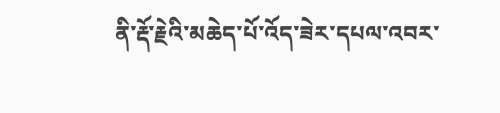ནི་རྡོ་རྗེའི་མཆེད་པོ་འོད་ཟེར་དཔལ་འབར་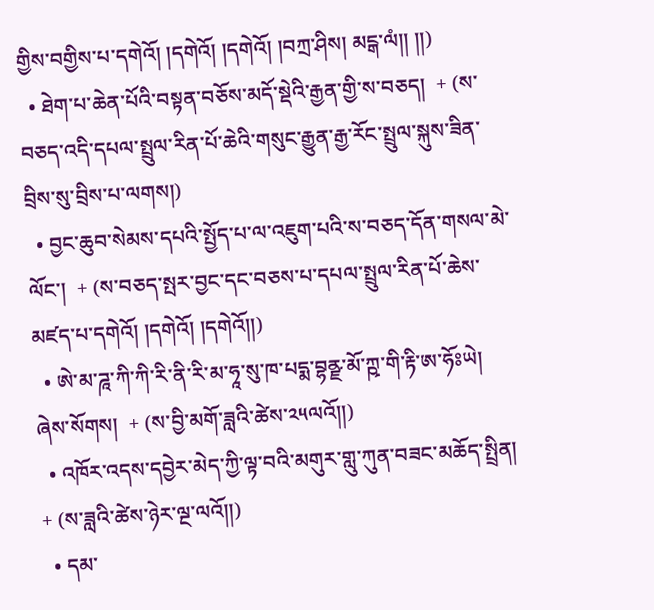གྱིས་བགྱིས་པ་དགེའོ། །དགེའོ། །དགེའོ། །བཀྲ་ཤིས། མངྒ་ལཾ།། །།)
  • ཐེག་པ་ཆེན་པོའི་བསྟན་བཅོས་མདོ་སྡེའི་རྒྱན་གྱི་ས་བཅད།  + (ས་བཅད་འདི་དཔལ་སྤྲུལ་རིན་པོ་ཆེའི་གསུང་རྒྱུན་རྒྱ་རོང་སྤྲུལ་སྐུས་ཟིན་བྲིས་སུ་བྲིས་པ་ལགས།)
  • བྱང་ཆུབ་སེམས་དཔའི་སྤྱོད་པ་ལ་འཇུག་པའི་ས་བཅད་དོན་གསལ་མེ་ལོང་།  + (ས་བཅད་སྤར་བྱང་དང་བཅས་པ་དཔལ་སྤྲུལ་རིན་པོ་ཆེས་མཛད་པ་དགེའོ། །དགེའོ། །དགེའོ།།)
  • ཨེ་མ་ཌཱ་ཀི་ཀི་རི་ནི་རི་མ་ཧཱ་སུ་ཁ་པདྨ་བྷནྫ་མོ་ཀྵ་གི་རྟི་ཨ་ཧོཿཡེ། ཞེས་སོགས།  + (ས་བྱི་མགོ་ཟླའི་ཚེས་༢༥ལའོ།།)
  • འཁོར་འདས་དབྱེར་མེད་ཀྱི་ལྟ་བའི་མགུར་གླུ་ཀུན་བཟང་མཆོད་སྤྲིན།  + (ས་ཟླའི་ཚེས་ཉེར་ལྔ་ལའོ།།)
  • དམ་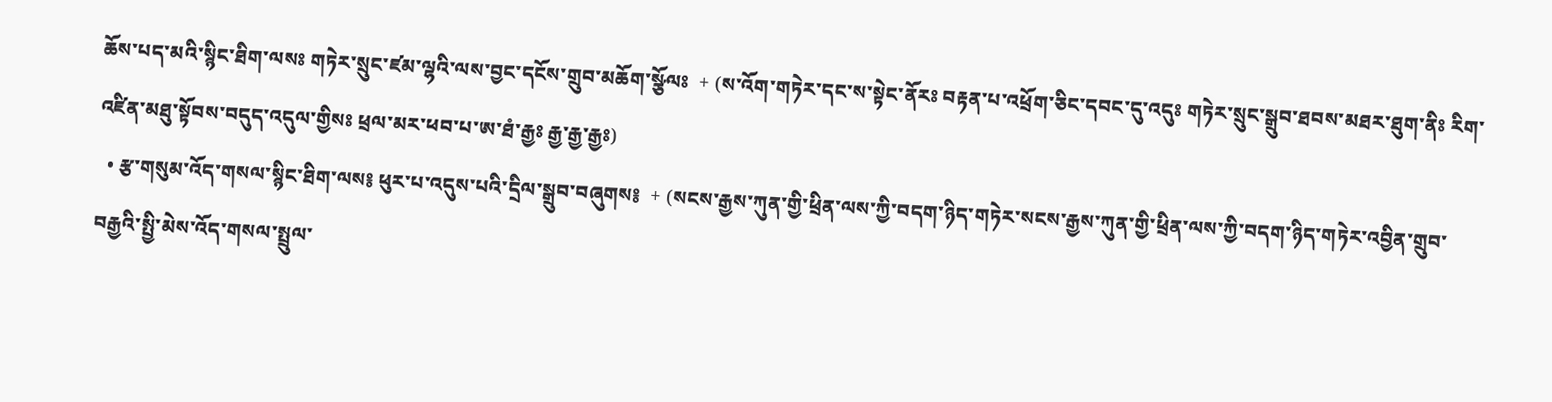ཆོས་པད་མའི་སྙིང་ཐིག་ལསཿ གཏེར་སྲུང་ཛམ་ལྷའི་ལས་བྱང་དངོས་གྲུབ་མཆོག་སྩོལཿ  + (ས་འོག་གཏེར་དང་ས་སྟེང་ནོརཿ བརྟན་པ་འཕྲོག་ཅིང་དབང་དུ་འདུཿ གཏེར་སྲུང་སྒྲུབ་ཐབས་མཐར་ཐུག་ནིཿ རིག་འཛིན་མཐུ་སྟོབས་བདུད་འདུལ་གྱིསཿ ཕྲལ་མར་ཕབ་པ་ཨ་ཐཾ་རྒྱཿ རྒྱ་རྒྱ་རྒྱཿ)
  • རྩ་གསུམ་འོད་གསལ་སྙིང་ཐིག་ལས༔ ཕུར་པ་འདུས་པའི་དྲིལ་སྒྲུབ་བཞུགས༔  + (སངས་རྒྱས་ཀུན་གྱི་ཕྲིན་ལས་ཀྱི་བདག་ཉིད་གཏེར་སངས་རྒྱས་ཀུན་གྱི་ཕྲིན་ལས་ཀྱི་བདག་ཉིད་གཏེར་འབྱིན་གྲུབ་བརྒྱའི་སྤྱི་མེས་འོད་གསལ་སྤྲུལ་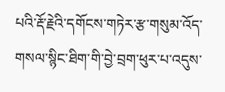པའི་རྡོ་རྗེའི་དགོངས་གཏེར་རྩ་གསུམ་འོད་གསལ་སྙིང་ཐིག་གི་བྱེ་བྲག་ཕུར་པ་འདུས་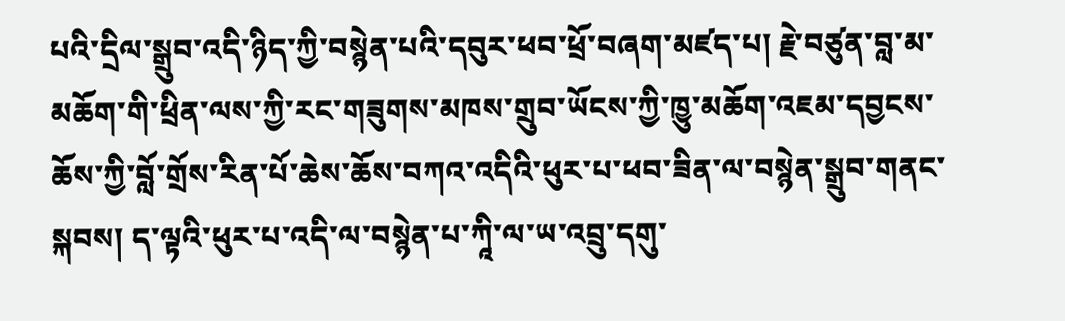པའི་དྲིལ་སྒྲུབ་འདི་ཉིད་ཀྱི་བསྙེན་པའི་དབུར་ཕབ་ཕྲོ་བཞག་མཛད་པ། རྗེ་བཙུན་བླ་མ་མཆོག་གི་ཕྲིན་ལས་ཀྱི་རང་གཟུགས་མཁས་གྲུབ་ཡོངས་ཀྱི་ཁྱུ་མཆོག་འཇམ་དབྱངས་ཆོས་ཀྱི་བློ་གྲོས་རིན་པོ་ཆེས་ཆོས་བཀའ་འདིའི་ཕུར་པ་ཕབ་ཟིན་ལ་བསྙེན་སྒྲུབ་གནང་སྐབས། ད་ལྟའི་ཕུར་པ་འདི་ལ་བསྙེན་པ་ཀཱི་ལ་ཡ་འབྲུ་དགུ་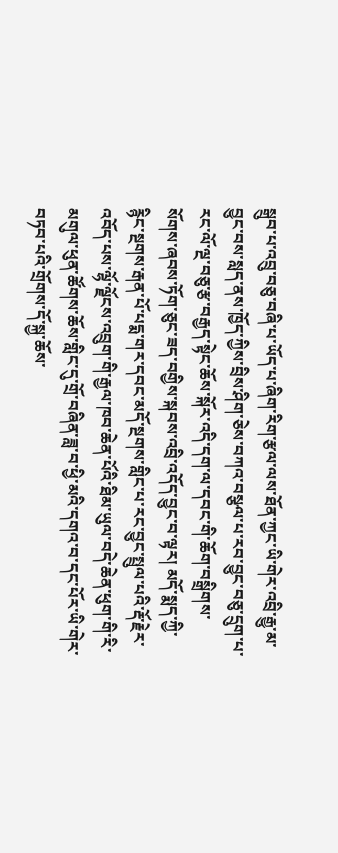སྒྲུབ་པ་འབྲུ་བཅུ་བཞི་པ་ཡོད་པ་ཞིག་རིག་རྩལ་ལས་ཐོན་ཀྱང་ཡི་གེར་འབྲི་རྒྱུ་མ་བྱུང་བས་སླད་ནས་ཁྱོད་ཀྱིས་བྲིས་ཤིག་ཅེས་བཀའ་བསྩལ་པ་རབ་བྱུང་བཅུ་དྲུག་པ་རང་ལོ་ལྔ་བཅུ་རྩ་བརྒྱད་སྟེང་ཆོས་སྐོར་འདི་དག་ལ་དབང་གི་ཆོག་བསྒྲིགས་སོགས་ཞབས་ཏོག་ཅུང་ཟད་བགྱིས་སྐབས་འབྲི་འདོད་བྱུང་བ་ལྟར། མདོ་སྨད་ཀྱི་རྙིང་སྔགས་རྒན་པོ་པདྨ་གར་དབང་མདོ་སྔགས་གླིང་པ་རང་བྱུང་སྤྲུལ་པའི་རྡོ་རྗེར་འབོད་པས་ལྷོ་ལྗོངས་འབྲུག་གི་རྒྱལ་ཁབ་ཆེན་པོའི་ཐིམ་ཡུལ་བདེ་ཆེན་ཕུག་གི་རི་མགུལ་ཕུན་ཚོགས་ཆོས་གླིང་དུ་གྲོ་བཞིན་ཟླ་བ་ཕྱི་མའི་དགའ་བ་དང་པོར་ཡི་གེར་བཏབ་པའི་གྲོགས་དོ་སྐྱ་ཆོས་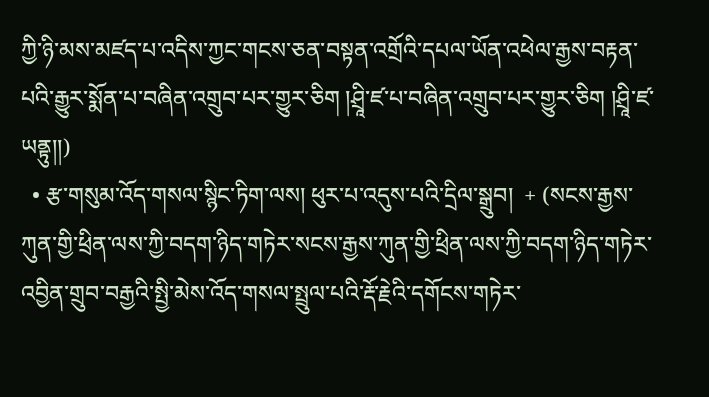ཀྱི་ཉི་མས་མཛད་པ་འདིས་ཀྱང་གངས་ཅན་བསྟན་འགྲོའི་དཔལ་ཡོན་འཕེལ་རྒྱས་བརྟན་པའི་རྒྱུར་སྨོན་པ་བཞིན་འགྲུབ་པར་གྱུར་ཅིག །ཤྲཱི་ཛ་པ་བཞིན་འགྲུབ་པར་གྱུར་ཅིག །ཤྲཱི་ཛ་ཡནྟུ།།)
  • རྩ་གསུམ་འོད་གསལ་སྙིང་ཏིག་ལས། ཕུར་པ་འདུས་པའི་དྲིལ་སྒྲུབ།  + (སངས་རྒྱས་ཀུན་གྱི་ཕྲིན་ལས་ཀྱི་བདག་ཉིད་གཏེར་སངས་རྒྱས་ཀུན་གྱི་ཕྲིན་ལས་ཀྱི་བདག་ཉིད་གཏེར་འབྱིན་གྲུབ་བརྒྱའི་སྤྱི་མེས་འོད་གསལ་སྤྲུལ་པའི་རྡོ་རྗེའི་དགོངས་གཏེར་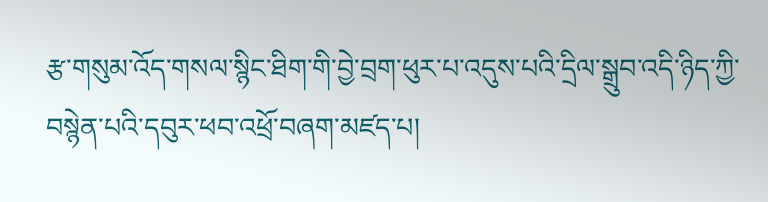རྩ་གསུམ་འོད་གསལ་སྙིང་ཐིག་གི་བྱེ་བྲག་ཕུར་པ་འདུས་པའི་དྲིལ་སྒྲུབ་འདི་ཉིད་ཀྱི་བསྙེན་པའི་དབུར་ཕབ་འཕྲོ་བཞག་མཛད་པ།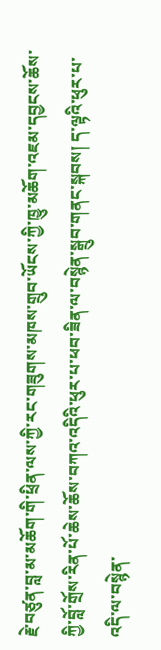རྗེ་བཙུན་བླ་མ་མཆོག་གི་ཕྲིན་ལས་ཀྱི་རང་གཟུགས་མཁས་གྲུབ་ཡོངས་ཀྱི་ཁྱུ་མཆོག་འཇམ་དབྱངས་ཆོས་ཀྱི་བློ་གྲོས་རིན་པོ་ཆེས་ཆོས་བཀའ་འདིའི་ཕུར་པ་ཕབ་ཟིན་ལ་བསྙེན་སྒྲུབ་གནང་སྐབས། ད་ལྟའི་ཕུར་པ་འདི་ལ་བསྙེན་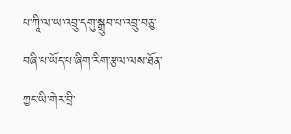པ་ཀཱི་ལ་ཡ་འབྲུ་དགུ་སྒྲུབ་པ་འབྲུ་བཅུ་བཞི་པ་ཡོད་པ་ཞིག་རིག་རྩལ་ལས་ཐོན་ཀྱང་ཡི་གེར་བྲི་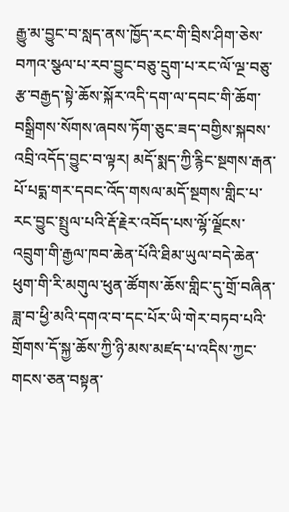རྒྱུ་མ་བྱུང་བ་སླད་ནས་ཁྱོད་རང་གི་བྲིས་ཤིག་ཅེས་བཀའ་སྩལ་པ་རབ་བྱུང་བཅུ་དྲུག་པ་རང་ལོ་ལྔ་བཅུ་རྩ་བརྒྱད་སྟེ་ཆོས་སྐོར་འདི་དག་ལ་དབང་གི་ཆོག་བསྒྲིགས་སོགས་ཞབས་ཏོག་ཅུང་ཟད་བགྱིས་སྐབས་འབྲི་འདོད་བྱུང་བ་ལྟར། མདོ་སྨད་ཀྱི་རྙིང་སྔགས་རྒན་པོ་པདྨ་གར་དབང་འོད་གསལ་མདོ་སྔགས་གླིང་པ་རང་བྱུང་སྤྲུལ་པའི་རྡོ་རྗེར་འབོད་པས་ལྷོ་ལྗོངས་འབྲུག་གི་རྒྱལ་ཁབ་ཆེན་པོའི་ཐིམ་ཡུལ་བདེ་ཆེན་ཕུག་གི་རི་མགུལ་ཕུན་ཚོགས་ཆོས་གླིང་དུ་གྲོ་བཞིན་ཟླ་བ་ཕྱི་མའི་དགའ་བ་དང་པོར་ཡི་གེར་བཏབ་པའི་གྲོགས་དོ་སྐྱ་ཆོས་ཀྱི་ཉི་མས་མཛད་པ་འདིས་ཀྱང་གངས་ཅན་བསྟན་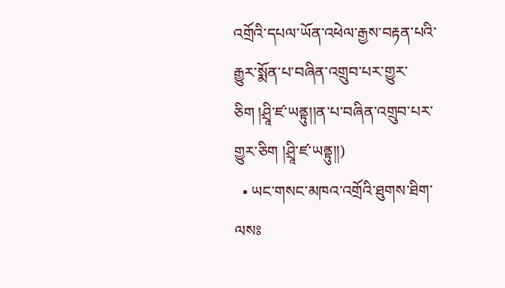འགྲོའི་དཔལ་ཡོན་འཕེལ་རྒྱས་བརྟན་པའི་རྒྱུར་སྨོན་པ་བཞིན་འགྲུབ་པར་གྱུར་ཅིག །ཤྲཱི་ཛ་ཡནྟུ།།ན་པ་བཞིན་འགྲུབ་པར་གྱུར་ཅིག །ཤྲཱི་ཛ་ཡནྟུ།།)
  • ཡང་གསང་མཁའ་འགྲོའི་ཐུགས་ཐིག་ལསཿ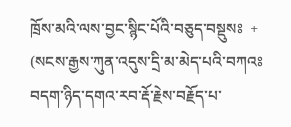ཁྲོས་མའི་ལས་བྱང་སྙིང་པོའི་བཅུད་བསྡུསཿ  + (སངས་རྒྱས་ཀུན་འདུས་དྲི་མ་མེད་པའི་བཀའཿ བདག་ཉིད་དགའ་རབ་རྡོ་རྗེས་བརྗོད་པ་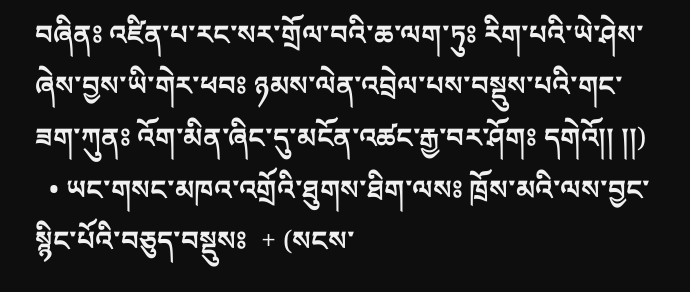བཞིནཿ འཛིན་པ་རང་སར་གྲོལ་བའི་ཆ་ལག་ཏུཿ རིག་པའི་ཡེ་ཤེས་ཞེས་བྱས་ཡི་གེར་ཕབཿ ཉམས་ལེན་འབྲེལ་པས་བསྡུས་པའི་གང་ཟག་ཀུནཿ འོག་མིན་ཞིང་དུ་མངོན་འཚང་རྒྱ་བར་ཤོགཿ དགེའོ།། །།)
  • ཡང་གསང་མཁའ་འགྲོའི་ཐུགས་ཐིག་ལསཿ ཁྲོས་མའི་ལས་བྱང་སྙིང་པོའི་བཅུད་བསྡུསཿ  + (སངས་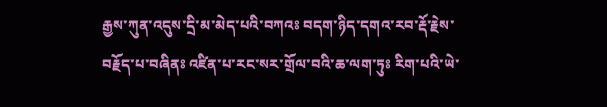རྒྱས་ཀུན་འདུས་དྲི་མ་མེད་པའི་བཀའཿ བདག་ཉིད་དགའ་རབ་རྡོ་རྗེས་བརྗོད་པ་བཞིནཿ འཛིན་པ་རང་སར་གྲོལ་བའི་ཆ་ལག་ཏུཿ རིག་པའི་ཡེ་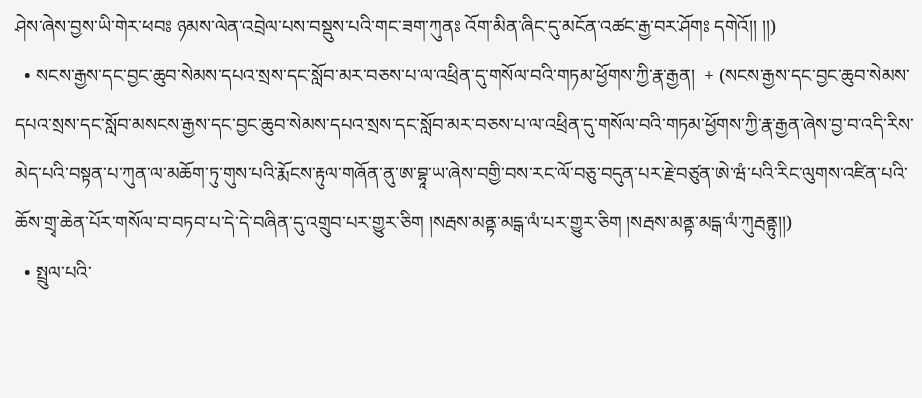ཤེས་ཞེས་བྱས་ཡི་གེར་ཕབཿ ཉམས་ལེན་འབྲེལ་པས་བསྡུས་པའི་གང་ཟག་ཀུནཿ འོག་མིན་ཞིང་དུ་མངོན་འཚང་རྒྱ་བར་ཤོགཿ དགེའོ།། །།)
  • སངས་རྒྱས་དང་བྱང་ཆུབ་སེམས་དཔའ་སྲས་དང་སློབ་མར་བཅས་པ་ལ་འཕྲིན་དུ་གསོལ་བའི་གཏམ་ཕྱོགས་ཀྱི་རྣ་རྒྱན།  + (སངས་རྒྱས་དང་བྱང་ཆུབ་སེམས་དཔའ་སྲས་དང་སློབ་མསངས་རྒྱས་དང་བྱང་ཆུབ་སེམས་དཔའ་སྲས་དང་སློབ་མར་བཅས་པ་ལ་འཕྲིན་དུ་གསོལ་བའི་གཏམ་ཕྱོགས་ཀྱི་རྣ་རྒྱན་ཞེས་བྱ་བ་འདི་རིས་མེད་པའི་བསྟན་པ་ཀུན་ལ་མཆོག་ཏུ་གུས་པའི་རྨོངས་རྟུལ་གཞོན་ནུ་ཨ་བྷཱ་ཡ་ཞེས་བགྱི་བས་རང་ལོ་བཅུ་བདུན་པར་རྗེ་བཙུན་ཨེ་ཝཾ་པའི་རིང་ལུགས་འཛིན་པའི་ཆོས་གྲྭ་ཆེན་པོར་གསོལ་བ་བཏབ་པ་དེ་དེ་བཞིན་དུ་འགྲུབ་པར་གྱུར་ཅིག །སརྦས་མནྟ་མདྒ་ལཾ་པར་གྱུར་ཅིག །སརྦས་མནྟ་མདྒ་ལཾ་ཀུརྦནྟུ།།)
  • སྤྲུལ་པའི་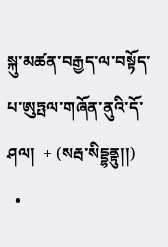སྐུ་མཚན་བརྒྱད་ལ་བསྟོད་པ་ཨུཏྤལ་གཞོན་ནུའི་དོ་ཤལ།  + (སརྦ་སིདྡྷནྟུ།།)
  •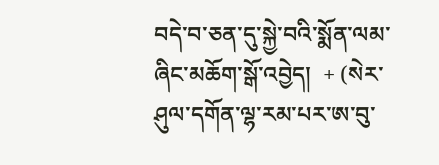བདེ་བ་ཅན་དུ་སྐྱེ་བའི་སྨོན་ལམ་ཞིང་མཆོག་སྒོ་འབྱེད།  + (སེར་ཤུལ་དགོན་ལྷ་རམ་པར་ཨ་བུ་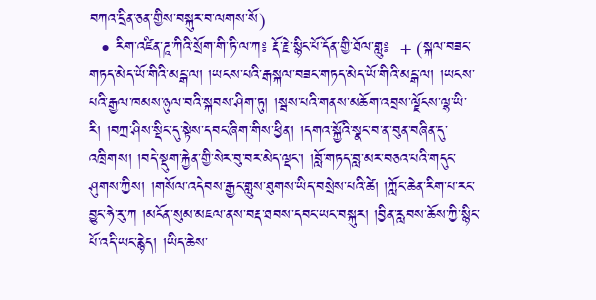བཀའ་དྲིན་ཅན་གྱིས་བསྐུར་བ་ལགས་སོ)
  • རིག་འཛིན་ཌཱ་ཀིའི་སྲོག་གི་ཏི་ལ་ཀ༔ རྡོ་རྗེ་སྙིང་པོ་དོན་གྱི་ཐོལ་གླུ༔  + (སྐལ་བཟང་གཏད་མེད་ཡོ་གིའི་མངྒ་ལ། །ཡངས་པའི་རྒསྐལ་བཟང་གཏད་མེད་ཡོ་གིའི་མངྒ་ལ། །ཡངས་པའི་རྒྱལ་ཁམས་ཉུལ་བའི་སྐབས་ཤིག་ཏུ། །སྦས་པའི་གནས་མཆོག་འབྲས་ལྗོངས་ལྷ་ཡི་རི། །བཀྲ་ཤིས་སྡིང་དུ་སྟེས་དབང་ཞིག་གིས་ཕྱིན། །དགའ་སྐྱོའི་སྣང་བ་ན་བུན་བཞིན་དུ་འཁྲིགས། །བདེ་སྡུག་རྐྱེན་གྱི་སེར་བུ་བར་མེད་ལྡང་། །བློ་གཏད་བླ་མར་བཅའ་པའི་གདུང་ཤུགས་ཀྱིས། །གསོལ་འདེབས་རྒྱང་གླུས་ཐུགས་ཡིད་བསྲེས་པའི་ཚེ། །ཀློང་ཆེན་རིག་པ་རང་བྱུང་ཧེ་རུ་ཀ །མངོན་སུམ་མཇལ་ནས་བརྡ་ཐབས་དབང་ཡང་བསྐུར། །བྱིན་རླབས་ཆོས་ཀྱི་སྙིང་པོ་འདི་ཡང་རྙེད། །ཡིད་ཆེས་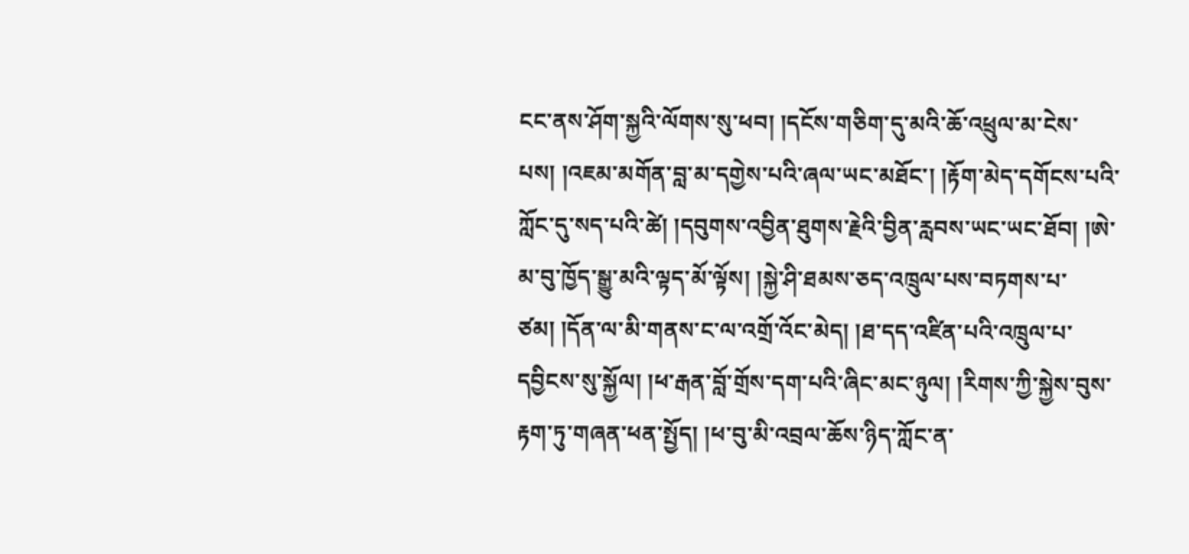ངང་ནས་ཤོག་སྐྱའི་ལོགས་སུ་ཕབ། །དངོས་གཅིག་དུ་མའི་ཆོ་འཕྲུལ་མ་ངེས་པས། །འཇམ་མགོན་བླ་མ་དགྱེས་པའི་ཞལ་ཡང་མཐོང་། །རྟོག་མེད་དགོངས་པའི་ཀློང་དུ་སད་པའི་ཚེ། །དབུགས་འབྱིན་ཐུགས་རྗེའི་བྱིན་རླབས་ཡང་ཡང་ཐོབ། །ཨེ་མ་བུ་ཁྱོད་སྒྱུ་མའི་ལྟད་མོ་ལྟོས། །སྐྱེ་ཤི་ཐམས་ཅད་འཁྲུལ་པས་བཏགས་པ་ཙམ། །དོན་ལ་མི་གནས་ང་ལ་འགྲོ་འོང་མེད། །ཐ་དད་འཛིན་པའི་འཁྲུལ་པ་དབྱིངས་སུ་སྐྱོལ། །ཕ་རྒན་བློ་གྲོས་དག་པའི་ཞིང་མང་ཉུལ། །རིགས་ཀྱི་སྐྱེས་བུས་རྟག་ཏུ་གཞན་ཕན་སྤྱོད། །ཕ་བུ་མི་འབྲལ་ཆོས་ཉིད་ཀློང་ན་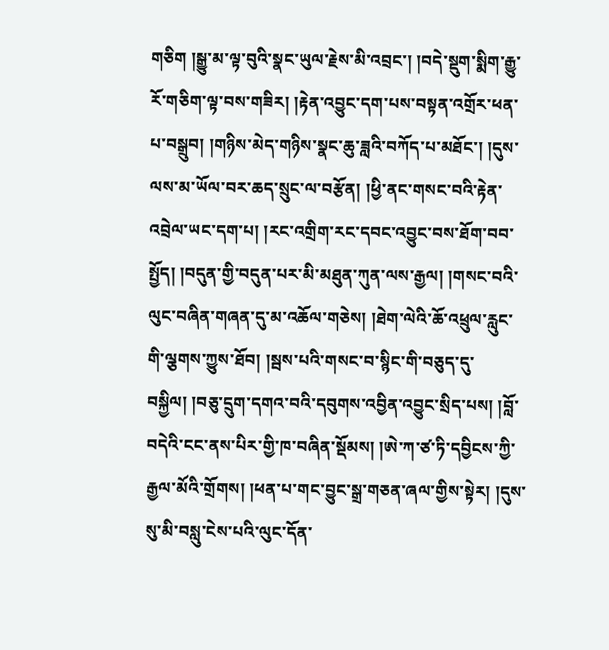གཅིག །སྒྱུ་མ་ལྟ་བུའི་སྣང་ཡུལ་རྗེས་མི་འབྲང་། །བདེ་སྡུག་སྨིག་རྒྱུ་རོ་གཅིག་ལྟ་བས་གཟིར། །རྟེན་འབྱུང་དག་པས་བསྟན་འགྲོར་ཕན་པ་བསྒྲུབ། །གཉིས་མེད་གཉིས་སྣང་ཆུ་ཟླའི་བཀོད་པ་མཐོང་། །དུས་ལས་མ་ཡོལ་བར་ཆད་སྲུང་ལ་བརྩོན། །ཕྱི་ནང་གསང་བའི་རྟེན་འབྲེལ་ཡང་དག་པ། །རང་འགྲིག་རང་དབང་འབྱུང་བས་ཐོག་བབ་སྤྱོད། །བདུན་གྱི་བདུན་པར་མི་མཐུན་ཀུན་ལས་རྒྱལ། །གསང་བའི་ལུང་བཞིན་གཞན་དུ་མ་འཆོལ་གཅེས། །ཐེག་ལེའི་ཆོ་འཕྲུལ་རླུང་གི་ལྕགས་ཀྱུས་ཐོབ། །སྦས་པའི་གསང་བ་སྙིང་གི་བཅུད་དུ་བསྐྱིལ། །བཅུ་དྲུག་དགའ་བའི་དབུགས་འབྱིན་འབྱུང་སྲིད་པས། །བློ་བདེའི་ངང་ནས་པིར་གྱི་ཁ་བཞིན་སྡོམས། །ཨེ་ཀ་ཙ་ཏི་དབྱིངས་ཀྱི་རྒྱལ་མོའི་གྲོགས། །ཕན་པ་གང་བྱུང་སྒྲ་གཅན་ཞལ་གྱིས་སྟེར། །དུས་སུ་མི་བསླུ་ངེས་པའི་ལུང་དོན་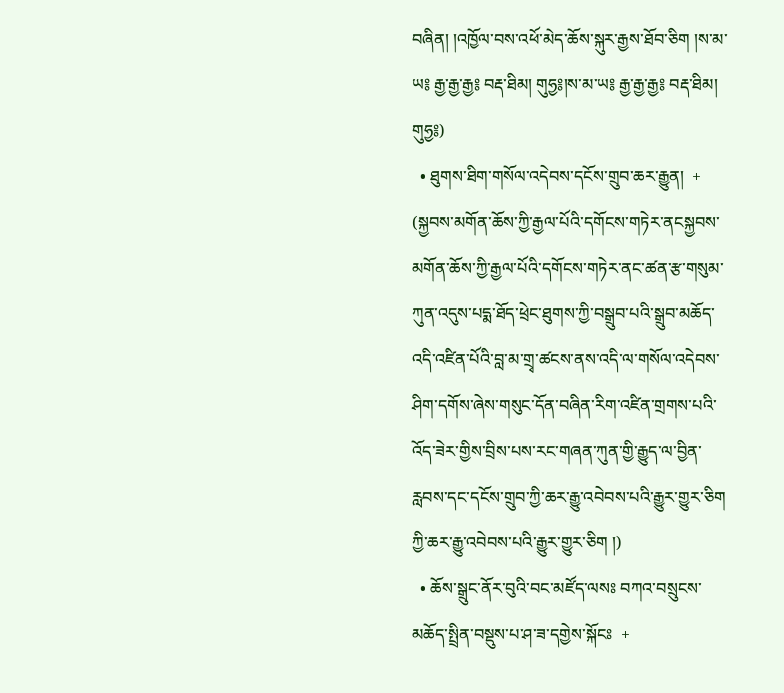བཞིན། །འཁྱོལ་བས་འཕོ་མེད་ཆོས་སྐུར་རྒྱས་ཐོབ་ཅིག །ས་མ་ཡ༔ རྒྱ་རྒྱ་རྒྱ༔ བརྡ་ཐིམ། གུཧྱ༔།ས་མ་ཡ༔ རྒྱ་རྒྱ་རྒྱ༔ བརྡ་ཐིམ། གུཧྱ༔)
  • ཐུགས་ཐིག་གསོལ་འདེབས་དངོས་གྲུབ་ཆར་རྒྱུན།  + (སྐྱབས་མགོན་ཆོས་ཀྱི་རྒྱལ་པོའི་དགོངས་གཏེར་ནངསྐྱབས་མགོན་ཆོས་ཀྱི་རྒྱལ་པོའི་དགོངས་གཏེར་ནང་ཚན་རྩ་གསུམ་ཀུན་འདུས་པདྨ་ཐོད་ཕྲེང་ཐུགས་ཀྱི་བསྒྲུབ་པའི་སྒྲུབ་མཆོད་འདི་འཛིན་པོའི་བླ་མ་གྲྭ་ཚངས་ནས་འདི་ལ་གསོལ་འདེབས་ཤིག་དགོས་ཞེས་གསུང་དོན་བཞིན་རིག་འཛིན་གྲགས་པའི་འོད་ཟེར་གྱིས་བྲིས་པས་རང་གཞན་ཀུན་གྱི་རྒྱུད་ལ་བྱིན་རླབས་དང་དངོས་གྲུབ་ཀྱི་ཆར་རྒྱུ་འབེབས་པའི་རྒྱུར་གྱུར་ཅིག ཀྱི་ཆར་རྒྱུ་འབེབས་པའི་རྒྱུར་གྱུར་ཅིག །)
  • ཆོས་སྒྲུང་ནོར་བུའི་བང་མཛོད་ལསཿ བཀའ་བསྲུངས་མཆོད་སྤྲིན་བསྡུས་པ་ཤ་ཟ་དགྱེས་སྐོངཿ  +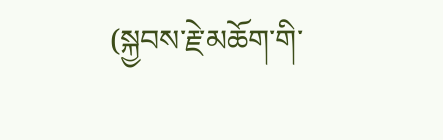(སྐྱབས་རྗེ་མཆོག་གི་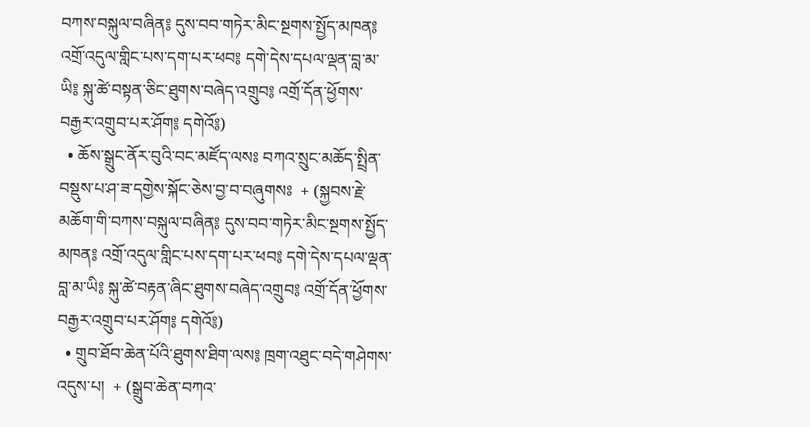བཀས་བསྐུལ་བཞིན༔ དུས་བབ་གཏེར་མིང་སྔགས་སྤྱོད་མཁན༔ འགྲོ་འདུལ་གླིང་པས་དག་པར་ཕབ༔ དགེ་དེས་དཔལ་ལྡན་བླ་མ་ཡི༔ སྐུ་ཚེ་བསྟན་ཅིང་ཐུགས་བཞེད་འགྲུབ༔ འགྲོ་དོན་ཕྱོགས་བརྒྱར་འགྲུབ་པར་ཤོག༔ དགེའོ༔)
  • ཆོས་སྒྲུང་ནོར་བུའི་བང་མཛོད་ལསཿ བཀའ་སྲུང་མཆོད་སྤྲིན་བསྡུས་པ་ཤ་ཟ་དགྱེས་སྐོང་ཅེས་བྱ་བ་བཞུགསཿ  + (སྐྱབས་རྗེ་མཆོག་གི་བཀས་བསྐུལ་བཞིན༔ དུས་བབ་གཏེར་མིང་སྔགས་སྤྱོད་མཁན༔ འགྲོ་འདུལ་གླིང་པས་དག་པར་ཕབ༔ དགེ་དེས་དཔལ་ལྡན་བླ་མ་ཡི༔ སྐུ་ཚེ་བརྟན་ཞིང་ཐུགས་བཞེད་འགྲུབ༔ འགྲོ་དོན་ཕྱོགས་བརྒྱར་འགྲུབ་པར་ཤོག༔ དགེའོ༔)
  • གྲུབ་ཐོབ་ཆེན་པོའི་ཐུགས་ཐིག་ལས༔ ཁྲག་འཐུང་བདེ་གཤེགས་འདུས་པ།  + (སྒྲུབ་ཆེན་བཀའ་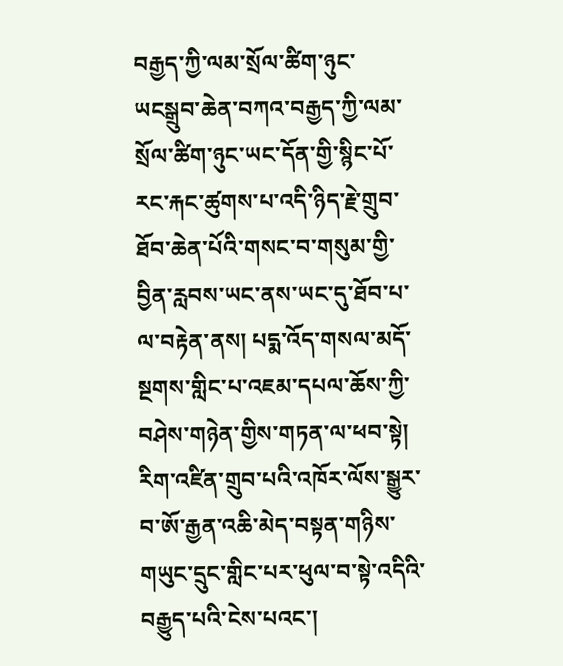བརྒྱད་ཀྱི་ལམ་སྲོལ་ཚིག་ཉུང་ཡངསྒྲུབ་ཆེན་བཀའ་བརྒྱད་ཀྱི་ལམ་སྲོལ་ཚིག་ཉུང་ཡང་དོན་གྱི་སྙིང་པོ་རང་རྐང་ཚུགས་པ་འདི་ཉིད་རྗེ་གྲུབ་ཐོབ་ཆེན་པོའི་གསང་བ་གསུམ་གྱི་བྱིན་རླབས་ཡང་ནས་ཡང་དུ་ཐོབ་པ་ལ་བརྟེན་ནས། པདྨ་འོད་གསལ་མདོ་སྔགས་གླིང་པ་འཇམ་དཔལ་ཆོས་ཀྱི་བཤེས་གཉེན་གྱིས་གཏན་ལ་ཕབ་སྟེ། རིག་འཛིན་གྲུབ་པའི་འཁོར་ལོས་སྒྱུར་བ་ཨོ་རྒྱན་འཆི་མེད་བསྟན་གཉིས་གཡུང་དྲུང་གླིང་པར་ཕུལ་བ་སྟེ་འདིའི་བརྒྱུད་པའི་ངེས་པའང་།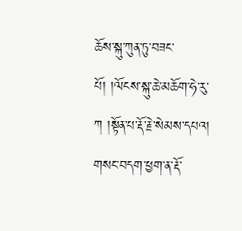ཆོས་སྐུ་ཀུན་ཏུ་བཟང་པོ། །ལོངས་སྐུ་ཆེ་མཆོག་ཧེ་རུ་ཀ །སྟོན་པ་རྡོ་རྗེ་སེམས་དཔའ། གསང་བདག་ཕྱག་ན་རྡོ་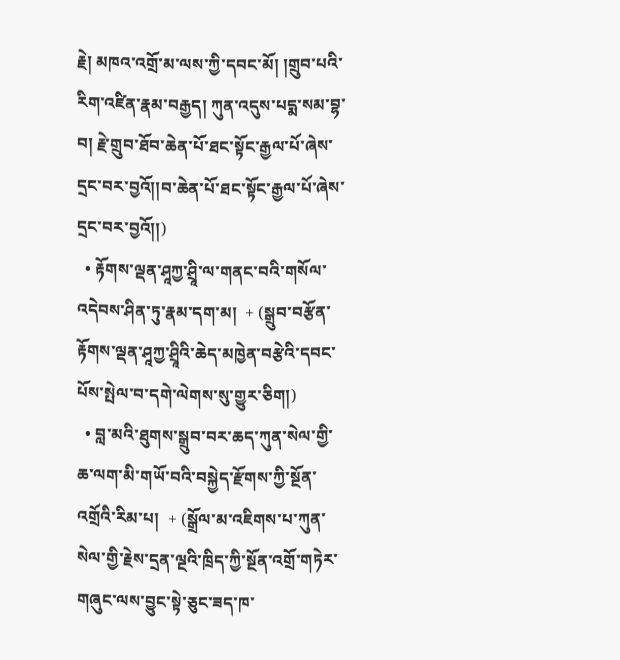རྗེ། མཁའ་འགྲོ་མ་ལས་ཀྱི་དབང་མོ། །གྲུབ་པའི་རིག་འཛིན་རྣམ་བརྒྱད། ཀུན་འདུས་པདྨ་སམ་བྷ་བ། རྗེ་གྲུབ་ཐོབ་ཆེན་པོ་ཐང་སྟོང་རྒྱལ་པོ་ཞེས་དྲང་བར་བྱའོ།།བ་ཆེན་པོ་ཐང་སྟོང་རྒྱལ་པོ་ཞེས་དྲང་བར་བྱའོ།།)
  • རྟོགས་ལྡན་ཤཱཀྱ་ཤྲཱི་ལ་གནང་བའི་གསོལ་འདེབས་ཤིན་ཏུ་རྣམ་དག་མ།  + (སྒྲུབ་བརྩོན་རྟོགས་ལྡན་ཤཱཀྱ་ཤྲཱིའི་ཆེད་མཁྱེན་བརྩེའི་དབང་པོས་སྤེལ་བ་དགེ་ལེགས་སུ་གྱུར་ཅིག།)
  • བླ་མའི་ཐུགས་སྒྲུབ་བར་ཆད་ཀུན་སེལ་གྱི་ཆ་ལག་མི་གཡོ་བའི་བསྐྱེད་རྫོགས་ཀྱི་སྔོན་འགྲོའི་རིམ་པ།  + (སྒྲོལ་མ་འཇིགས་པ་ཀུན་སེལ་གྱི་རྗེས་དྲན་ལྔའི་ཁྲིད་ཀྱི་སྔོན་འགྲོ་གཏེར་གཞུང་ལས་བྱུང་སྟེ་ཅུང་ཟད་ཁ་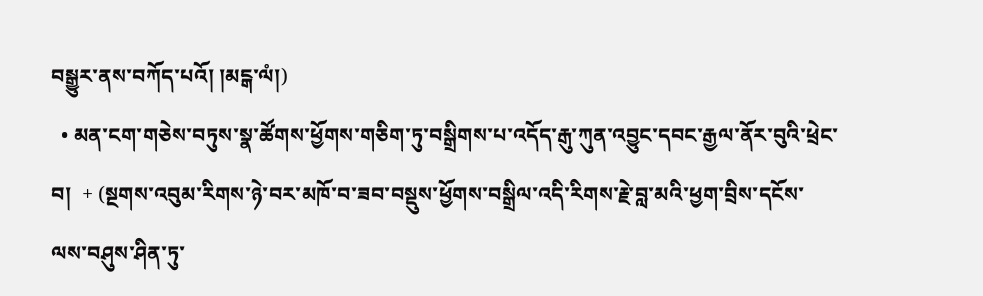བསྒྱུར་ནས་བཀོད་པའོ། །མངྒ་ལཾ།)
  • མན་ངག་གཅེས་བཏུས་སྣ་ཚོགས་ཕྱོགས་གཅིག་ཏུ་བསྒྲིགས་པ་འདོད་རྒུ་ཀུན་འབྱུང་དབང་རྒྱལ་ནོར་བུའི་ཕྲེང་བ།  + (སྔགས་འབུམ་རིགས་ཉེ་བར་མཁོ་བ་ཟབ་བསྡུས་ཕྱོགས་བསྒྲིལ་འདི་རིགས་རྗེ་བླ་མའི་ཕྱག་བྲིས་དངོས་ལས་བཤུས་ཤིན་ཏུ་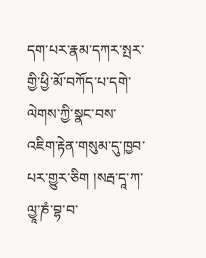དག་པར་རྣམ་དཀར་སྤར་གྱི་ཕྱི་མོ་བཀོད་པ་དགེ་ལེགས་ཀྱི་སྣང་བས་འཇིག་རྟེན་གསུམ་དུ་ཁྱབ་པར་གྱུར་ཅིག །སརྦ་དཱ་ཀ་ལྱཱ་ཎཾ་བྷ་བ་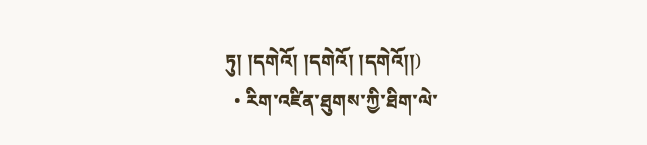ཏུ། །དགེའོ། །དགེའོ། །དགེའོ།།)
  • རིག་འཛིན་ཐུགས་ཀྱི་ཐིག་ལེ་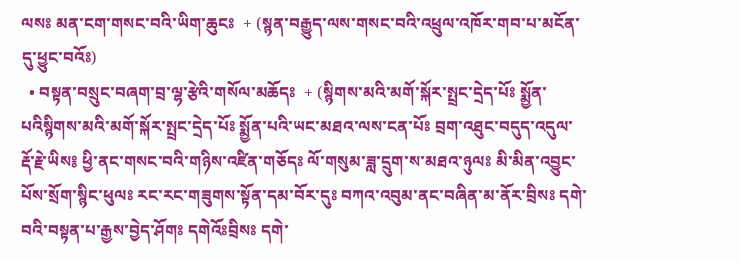ལསཿ མན་ངག་གསང་བའི་ཡིག་ཆུངཿ  + (སྙན་བརྒྱུད་ལས་གསང་བའི་འཕྲུལ་འཁོར་གབ་པ་མངོན་དུ་ཕྱུང་བའོཿ)
  • བསྟན་བསྲུང་བཞག་བྲ་ལྷ་རྩེའི་གསོལ་མཆོདཿ  + (སྙིགས་མའི་མགོ་སྐོར་སྤྲང་དྲེད་པོཿ སྨྱོན་པའིསྙིགས་མའི་མགོ་སྐོར་སྤྲང་དྲེད་པོཿ སྨྱོན་པའི་ཡང་མཐའ་ལས་ངན་པོཿ བྲག་འཐུང་བདུད་འདུལ་རྡོ་རྗེ་ཡིས༔ ཕྱི་ནང་གསང་བའི་གཉིས་འཛིན་གཅོདཿ ལོ་གསུམ་ཟླ་དྲུག་ས་མཐའ་ཉུལཿ མི་མིན་འབྱུང་པོས་སྲོག་སྙིང་ཕུལཿ རང་རང་གཟུགས་སྟོན་དམ་བོར་དུཿ བཀའ་འབུམ་ནང་བཞིན་མ་ནོར་བྲིསཿ དགེ་བའི་བསྟན་པ་རྒྱས་བྱེད་ཤོགཿ དགེའོཿབྲིསཿ དགེ་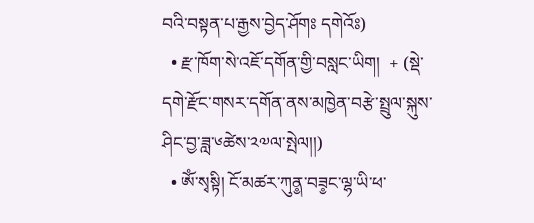བའི་བསྟན་པ་རྒྱས་བྱེད་ཤོགཿ དགེའོཿ)
  • རྫ་ཁོག་སེ་འཇོ་དགོན་གྱི་བསླང་ཡིག།  + (སྡེ་དགེ་རྫོང་གསར་དགོན་ནས་མཁྱེན་བརྩེ་སྤྲུལ་སྐུས་ཤིང་བྱ་ཟླ་༦ཚེས་༢༧ལ་སྤེལ།།)
  • ཨོཾ་སྭསྟི། ངོ་མཚར་ཀུན༵་བཟ༵ང་ལྷ་ཡི་ཕ་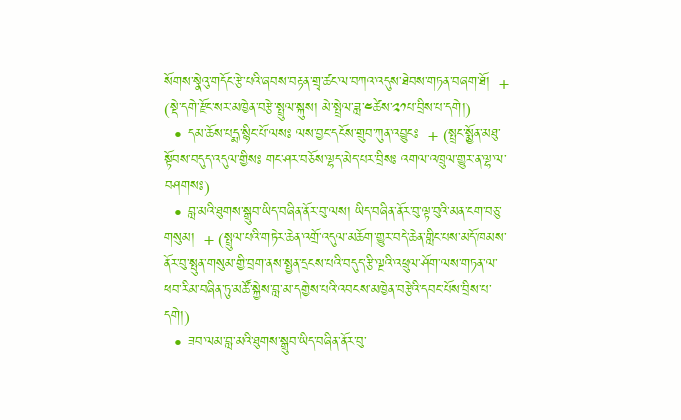སོགས་སྣེའུ་གདོང་རྩེ་པའི་ཞབས་བརྟན་གྲྭ་ཚང་ལ་བཀའ་འདུས་ཐེབས་གཏན་བཞག་ཐོ།  + (སྡེ་དགེ་རྫོང་སར་མཁྱེན་བརྩེ་སྤྲུལ་སྐུས། མེ་སྤྲེལ་ཟླ་༤ཚེས་༢༡པ་བྲིས་པ་དགེ།)
  • དམ་ཆོས་པདྨ་སྙིང་པོ་ལསཿ ལས་བྱང་དངོས་གྲུབ་ཀུན་འབྱུངཿ  + (སྤྲང་སྨྱོན་མཐུ་སྟོབས་བདུད་འདུལ་གྱིསཿ གང་ཤར་བཅོས་ལྷད་མེད་པར་བྲིསཿ འགལ་འཁྲུལ་གྱུར་ན་ལྷ་ལ་བཤགསཿ)
  • བླ་མའི་ཐུགས་སྒྲུབ་ཡིད་བཞིན་ནོར་བུ་ལས། ཡིད་བཞིན་ནོར་བུ་ལྟ་བུའི་མན་ངག་བཅུ་གསུམ།  + (སྤྲུལ་པའི་གཏེར་ཆེན་འགྲོ་འདུལ་མཆོག་གྱུར་བདེ་ཆེན་གླིང་པས་མདོ་ཁམས་ནོར་བུ་སྤུན་གསུམ་གྱི་བྲག་ནས་སྤྱན་དྲངས་པའི་བདུད་རྩི་ལྔའི་འཕྲུལ་ཤོག་ལས་གཏན་ལ་ཕབ་རིམ་བཞིན་ཏུ་མཚོ་སྐྱེས་བླ་མ་དགྱེས་པའི་འབངས་མཁྱེན་བརྩེའི་དབང་པོས་བྲིས་པ་དགེ།)
  • ཟབ་ལམ་བླ་མའི་ཐུགས་སྒྲུབ་ཡིད་བཞིན་ནོར་བུ་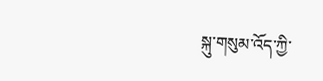སྐུ་གསུམ་འོད་ཀྱི་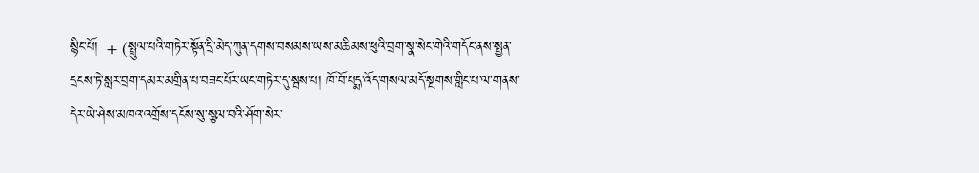སྙིང་པོ།  + (སྤྲུལ་པའི་གཏེར་སྟོན་དྲི་མེད་ཀུན་དགས་བསམས་ཡས་མཆིམས་ཕུའི་བྲག་སྣ་སེང་གེའི་གདོང་ནས་སྤྱན་དྲངས་ཏེ་སླར་བྲག་དམར་མགྲིན་པ་བཟང་པོར་ཡང་གཏེར་དུ་སྦས་པ། ཁོ་བོ་པདྨ་འོད་གསལ་མདོ་སྔགས་གླིང་པ་ལ་གནས་དེར་ཡེ་ཤེས་མཁའ་འགྲོས་དངོས་སུ་སྩལ་བའི་ཤོག་སེར་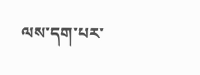ལས་དག་པར་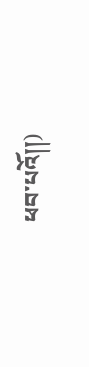ཕབ་པའོ།།)